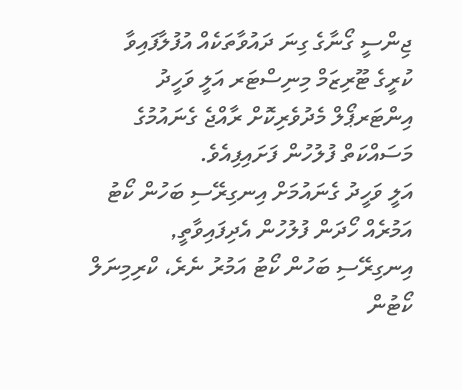ޖިންސީ ގޯނާގެ ގިނަ ދައުވާތަކެއް އުފުލާފައިވާ ކުރީގެ ޓޫރިޒަމް މިނިސްޓަރ އަލީ ވަހީދު އިންޓަރޕޯލް މެދުވެރިކޮށް ރާއްޖެ ގެނައުމުގެ މަސައްކަތް ފުލުހުން ފަށައިފިއެވެ.
އަލީ ވަހީދު ގެނައުމަށް އިނގިރޭސި ބަހުން ކޯޓު އަމުރެއް ހޯދަން ފުލުހުން އެދިފައިވާތީ, އިނގިރޭސި ބަހުން ކޯޓު އަމުރު ނެރެ، ކްރިމިނަލް ކޯޓުން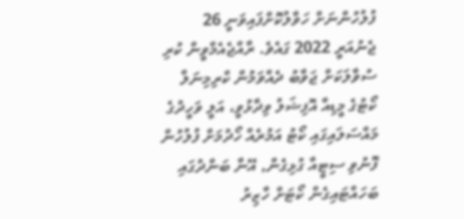ފުލުހުންނަށް ހަވާލުކޮށްފައިވަނީ 26 ޖެނުއަރީ 2022 ގައެވެ. ރާއްޖެއެމްވީން ކުރި ސުވާލަކަށް ޖަވާބު ދެއްވަމުން ކްރިމިނަލް ކޯޓުގެ މީޑިއާ އޮފިޝަލު ވިދާޅުވީ، އަލީ ވަހީދުގެ މައްސަލައިގައި ކޯޓު އަމުރެއް ހޯދުމަށް ފުލުހުން ފޮނުވި ސިޓީއާ ގުޅިގެން, އޭނާ ބަންދުގައި ބަހައްޓައިގެން ކޯޓަށް ހާޒިރު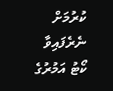ކުރުމަށް ނެރެފައިވާ ކޯޓު އަމުރުގެ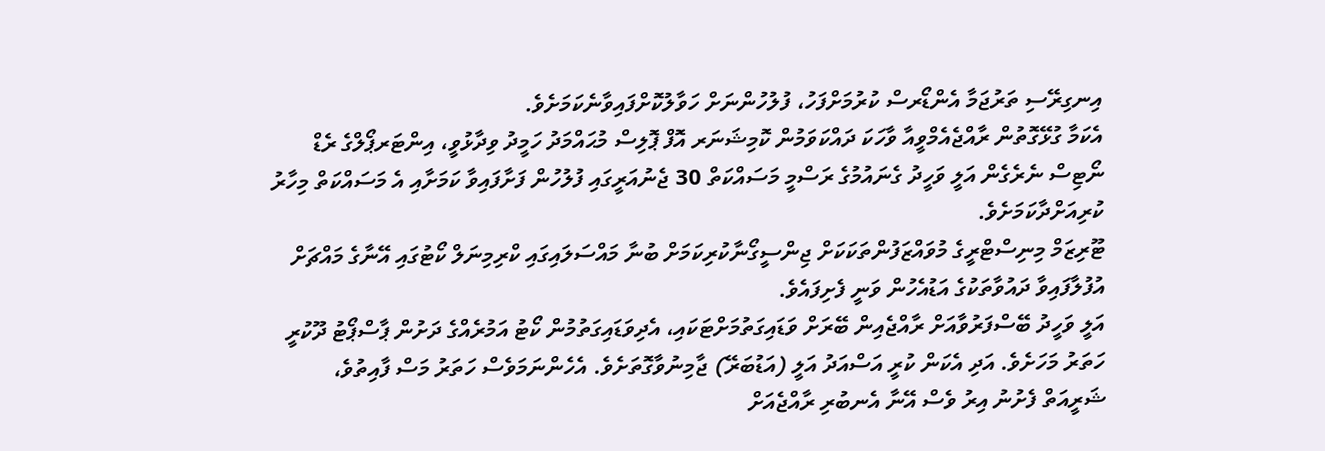އިނގިރޭސި ތަރުޖަމާ އެންޑޯރސް ކުރުމަށްފަހު، ފުލުހުންނަށް ހަވާލުކޮށްފައިވާނެކަމަށެވެ.
އެކަމާ ގުޅޭގޮތުން ރާއްޖެއެމްވީއާ ވާހަކަ ދައްކަވަމުން ކޮމިޝަނަރ އޮފް ޕޮލިސް މުޙައްމަދު ހަމީދު ވިދާޅުވީ، އިންޓަރޕޯލްގެ ރެޑް ނޯޓިސް ނެރެގެން އަލީ ވަހީދު ގެނައުމުގެ ރަސްމީ މަސައްކަތް 30 ޖެނުއަރީގައި ފުލުހުން ފަށާފައިވާ ކަމަށާއި އެ މަސައްކަތް މިހާރު ކުރިއަށްދާކަމަށެވެ.
ޓޫރިޒަމް މިނިސްޓްރީގެ މުވައްޒަފުންތަކަކަށް ޖިންސީގޯނާކުރިކަމަށް ބުނާ މައްސަލައިގައި ކްރިމިނަލް ކޯޓުގައި އޭނާގެ މައްޗަށް އުފުލާފައިވާ ދައުވާތަކުގެ އަޑުއެހުން ވަނީ ފެށިފައެވެ.
އަލީ ވަހީދު ބޭސްފަރުވާއަށް ރާއްޖެއިން ބޭރަށް ވަޑައިގަތުމަށްޓަކައި، އެދިވަޑައިގަތުމުން ކޯޓު އަމުރެއްގެ ދަށުން ޕާސްޕޯޓު ދޫކުރީ ހަތަރު މަހަށެވެ. އަދި އެކަން ކުރީ އަސްއަދު އަލީ (އަޑުބަރޭ) ޖާމިނުވާގޮތަށެވެ. އެހެންނަމަވެސް ހަތަރު މަސް ފާއިތުވެ، ޝަރީއަތް ފެށުނު އިރު ވެސް އޭނާ އެނބުރި ރާއްޖެއަށް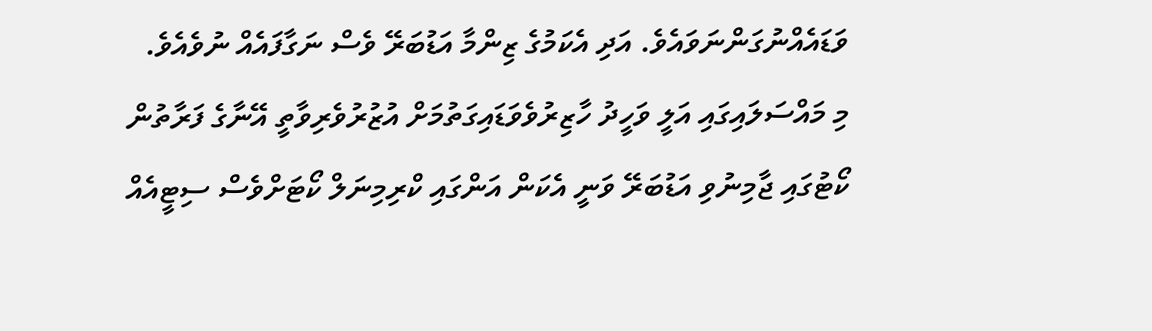ވަޑައެއްނުގަންނަވައެވެ. އަދި އެކަމުގެ ޒިންމާ އަޑުބަރޭ ވެސް ނަގާފައެއް ނުވެއެވެ.
މި މައްސަލައިގައި އަލީ ވަހީދު ހާޒިރުވެވަޑައިގަތުމަށް އުޒުރުވެރިވާތީ އޭނާގެ ފަރާތުން ކޯޓުގައި ޖާމިނުވި އަޑުބަރޭ ވަނީ އެކަން އަންގައި ކްރިމިނަލް ކޯޓަށްވެސް ސިޓީއެއް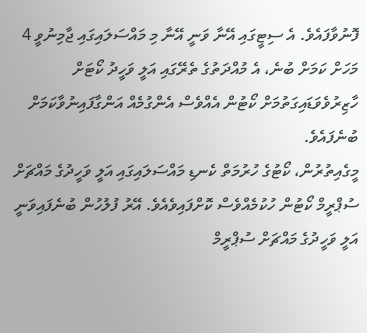ފޮނުވާފައެވެ. އެ ސިޓީގައި އޭނާ ވަނީ އޭނާ މި މައްސަލައިގައި ޖާމިނުވީ 4 މަހަށް ކަމަށް ބުނެ، އެ މުއްދަތުގެ ތެރޭގައި އަލީ ވަހީދު ކޯޓަށް ހާޒިރުވެވަޑައިގަތުމަށް ކޯޓުން އެއްވެސް އެންގުމެއް އަންގާފައިނުވާކަމަށް ބުނެފައެވެ.
މީގެއިތުރުން، ކޯޓުގެ ހުރުމަތް ކެނޑި މައްސަލައިގައި އަލީ ވަހީދުގެ މައްޗަށް ސުޕްރީމް ކޯޓުން ހުކުމެއްވެސް ކޮށްފައިވެއެވެ. އޭރު ފުލުހުން ބުނެފައިވަނީ އަލީ ވަހީދުގެ މައްޗަށް ސުޕްރީމް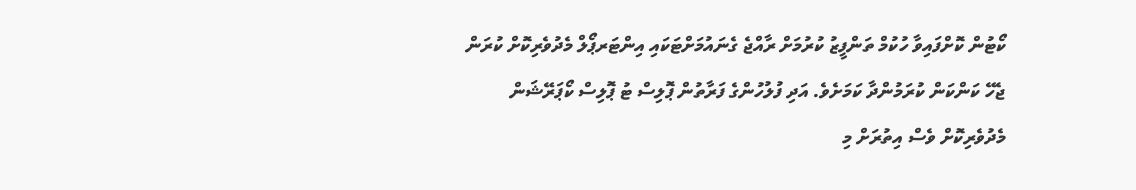ކޯޓުން ކޮށްފައިވާ ހުކުމް ތަންފީޒު ކުރުމަށް ރާއްޖެ ގެނައުމަށްޓަކައި އިންޓަރޕޯލް މެދުވެރިކޮށް ކުރަން ޖެހޭ ކަންކަން ކުރަމުންދާ ކަމަށެވެ. އަދި ފުލުހުންގެ ފަރާތުން ޕޮލިސް ޓު ޕޮލިސް ކޯޕަރޭޝަން މެދުވެރިކޮށް ވެސް އިތުރަށް މި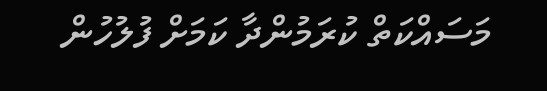މަސައްކަތް ކުރަމުންދާ ކަމަށް ފުލުހުން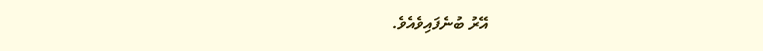އޭރު ބުނެފައިވެއެވެ.